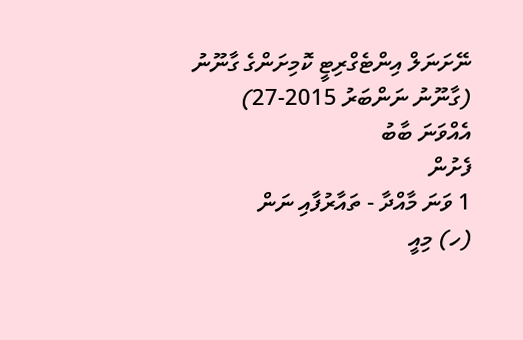ނޭށަނަލް އިންޓެގްރިޓީ ކޮމިށަންގެ ގާނޫނު
(ގާނޫނު ނަންބަރު 2015-27)
އެއްވަނަ ބާބު
ފެށުން
1 ވަނަ މާއްދާ - ތައާރުފާއި ނަން
(ހ) މިއީ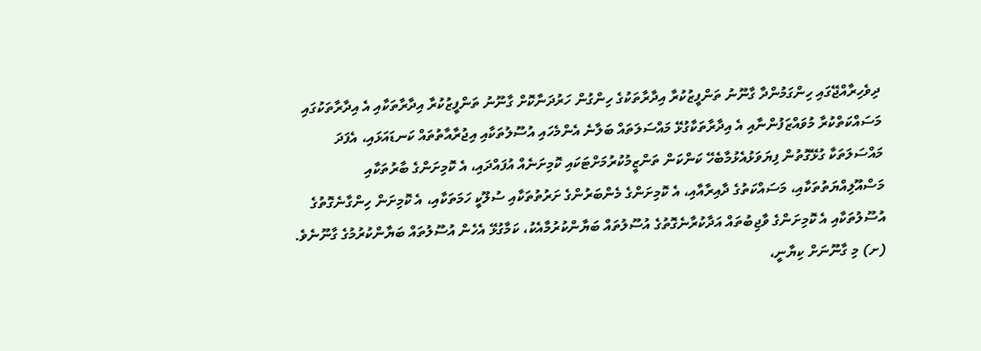ދިވެހިރާއްޖޭގައި ހިންގަމުންދާ ގާނޫނު ތަންފީޒުކުރާ އިދާރާތަކުގެ ހިންގުން ހަރުދަނާކޮށް ގާނޫނު ތަންފީޒުކުރާ އިދާރާތަކާއި އެ އިދާރާތަކުގައި މަސައްކަތްކުރާ މުވައްޒަފުންނާއި އެ އިދާރާތަކާގުޅޭ މައްސަލަތައް ބަލާނެ އެންމެހައި އުސޫލުތަކާއި އިޖުރާއާތުތައް ކަނޑައަޅައި، އެފަދަ މައްސަލަތަކާ ގުޅޭގޮތުން ފިޔަވަޅުއެޅުމާބެހޭ ކަންކަން ތަންޒީމުކުރުމަށްޓަކައި ކޮމިށަނެއް އުފައްދައި، އެ ކޮމިށަންގެ ބާރުތަކާއި މަސްއޫލިއްޔަތުތަކާއި، މަސައްކަތުގެ ދާއިރާއާއި، އެ ކޮމިށަންގެ މެންބަރުންގެ ށަރުތުތަކާއި ސުލޫކީ ހަމަތަކާއި، އެ ކޮމިށަން ހިންގާނެގޮތުގެ އުސޫލުތަކާއި އެ ކޮމިށަންގެ ވާޖިބުތައް އަދާކުރާނެގޮތުގެ އުސޫލުތައް ބަޔާންކުރުމާއެކު، ކަމާގުޅޭ އެހެން އުސޫލުތައް ބަޔާންކުރުމުގެ ގާނޫނެވެ.
(ށ) މި ގާނޫނަށް ކިޔާނީ،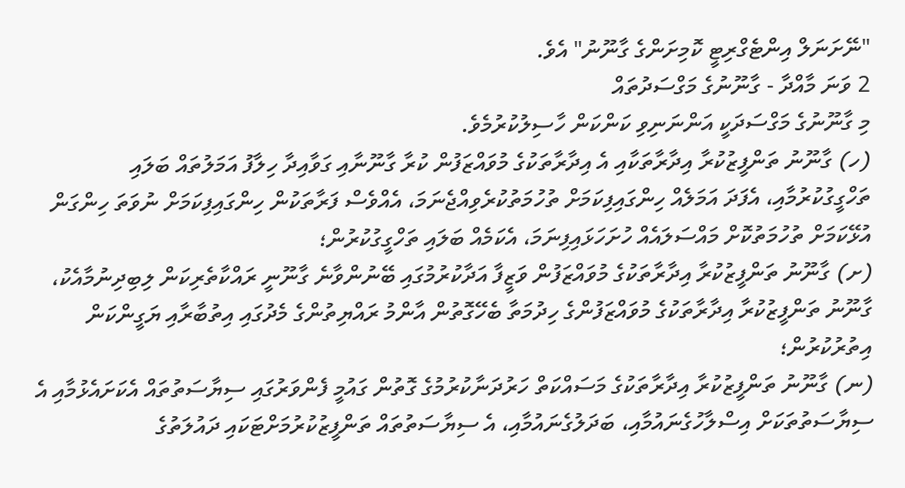"ނޭށަނަލް އިންޓެގްރިޓީ ކޮމިށަންގެ ގާނޫނު" އެވެ.
2 ވަނަ މާއްދާ - ގާނޫނުގެ މަގްސަދުތައް
މި ގާނޫނުގެ މަގްސަދަކީ އަންނަނިވި ކަންކަން ހާސިލުކުރުމެވެ.
(ހ) ގާނޫނު ތަންފީޒުކުރާ އިދާރާތަކާއި އެ އިދާރާތަކުގެ މުވައްޒަފުން ކުރާ ގާނޫނާއި ގަވާއިދާ ހިލާފު އަމަލުތައް ބަލައި ތަހްގީގުކުރުމާއި، އެފަދަ އަމަލެއް ހިންގައިފިކަމަށް ތުހުމަތުކުރެވިއްޖެނަމަ، އެއްވެސް ފަރާތަކުން ހިންގައިފިކަމަށް ނުވަތަ ހިންގަން އުޅޭކަމަށް ތުހުމަތުކޮށް މައްސަލައެއް ހުށަހަޅައިފިނަމަ، އެކަމެއް ބަލައި ތަހްގީގުކުރުން؛
(ށ) ގާނޫނު ތަންފީޒުކުރާ އިދާރާތަކުގެ މުވައްޒަފުން ވަޒީފާ އަދާކުރުމުގައި ބޭނުންވާނެ ގާނޫނީ ރައްކާތެރިކަން ލިބިދިނުމާއެކު، ގާނޫނު ތަންފީޒުކުރާ އިދާރާތަކުގެ މުވައްޒަފުންގެ ހިދުމަތާ ބެހޭގޮތުން އާންމު ރައްޔިތުންގެ މެދުގައި އިތުބާރާއި ޔަގީންކަން އިތުރުކުރުން؛
(ނ) ގާނޫނު ތަންފީޒުކުރާ އިދާރާތަކުގެ މަސައްކަތް ހަރުދަނާކުރުމުގެ ގޮތުން ގައުމީ ފެންވަރުގައި ސިޔާސަތުތައް އެކަށައެޅުމާއި އެ ސިޔާސަތުތަކަށް އިސްލާހުގެނައުމާއި، ބަދަލުގެނައުމާއި، އެ ސިޔާސަތުތައް ތަންފީޒުކުރުމަށްޓަކައި ދައުލަތުގެ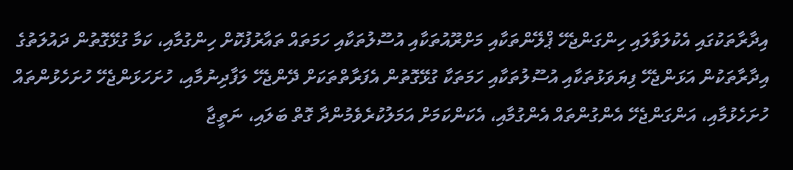އިދާރާތަކުގައި އެކުލަވާލައި ހިންގަންޖެހޭ ޕްލޭންތަކާއި މަށްރޫއުތަކާއި އުސޫލުތަކާއި ހަމަތައް ތައާރުފުކޮށް ހިންގުމާއި، ކަމާ ގުޅޭގޮތުން ދައުލަތުގެ އިދާރާތަކުން އަޅަންޖެހޭ ފިޔަވަޅުތަކާއި އުސޫލުތަކާއި ހަމަތަކާ ގުޅޭގޮތުން އެފަރާތްތަކަށް ދޭންޖެހޭ ލަފާދިނުމާއި، ހުށަހަޅަންޖެހޭ ހުށަހެޅުންތައް ހުށަހެޅުމާއި، އަންގަންޖެހޭ އެންގުންތައް އެންގުމާއި، އެކަންކަމަށް އަމަލުކުރެވެމުންދާ ގޮތް ބަލައި، ނަތީޖާ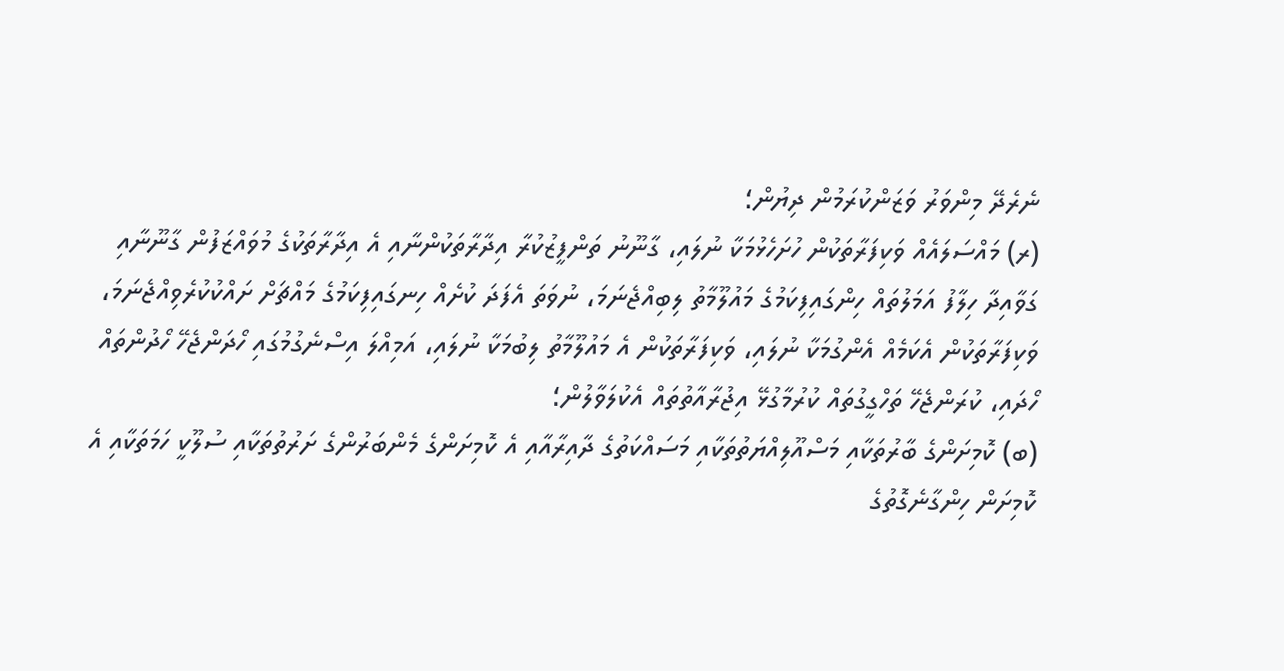ނެރެދޭ މިންވަރު ވަޒަންކުރަމުން ދިޔުން؛
(ރ) މައްސަލައެއް ވަކިފަރާތަކުން ހުށަހެޅުމަކާ ނުލައި، ގާނޫނު ތަންފީޒުކުރާ އިދާރާތަކުންނާއި އެ އިދާރާތަކުގެ މުވައްޒަފުން ގާނޫނާއި ގަވާއިދާ ހިލާފު އަމަލުތައް ހިންގައިފިކަމުގެ މައުލޫމާތު ލިބިއްޖެނަމަ، ނުވަތަ އެފަދަ ކުށެއް ހިނގައިފިކަމުގެ މައްޗަށް ށައްކުކުރެވިއްޖެނަމަ، ވަކިފަރާތަކުން އެކަމެއް އެންގުމަކާ ނުލައި، ވަކިފަރާތަކުން އެ މައުލޫމާތު ލިބުމަކާ ނުލައި، އަމިއްލަ އިސްނެގުމުގައި ހޯދަންޖެހޭ ހޯދުންތައް ހޯދައި، ކުރަންޖެހޭ ތަހްގީގުތައް ކުރުމާގުޅޭ އިޖުރާއާތުތައް އެކުލަވާލުން؛
(ބ) ކޮމިށަންގެ ބާރުތަކާއި މަސްއޫލިއްޔަތުތަކާއި މަސައްކަތުގެ ދާއިރާއާއި އެ ކޮމިށަންގެ މެންބަރުންގެ ށަރުތުތަކާއި ސުލޫކީ ހަމަތަކާއި އެ ކޮމިށަން ހިންގާނެގޮތުގެ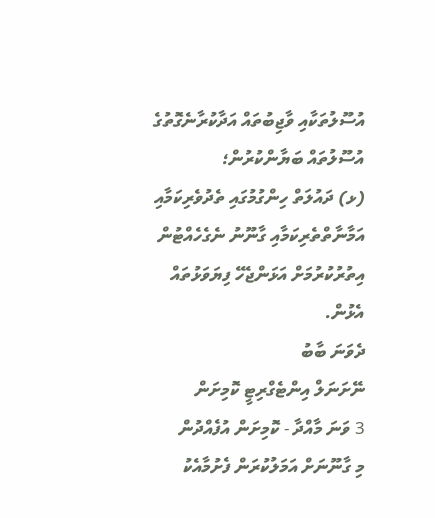އުސޫލުތަކާއި ވާޖިބުތައް އަދާކުރާނެގޮތުގެ އުސޫލުތައް ބަޔާންކުރުން؛
(ޅ) ދައުލަތް ހިންގުމުގައި ތެދުވެރިކަމާއި އަމާނާތްތެރިކަމާއި ގާނޫނު ނެގެހެއްޓުން އިތުރުކުރުމަށް އަޅަންޖެހޭ ފިޔަވަޅުތައް އެޅުން.
ދެވަނަ ބާބު
ނޭށަނަލް އިންޓެގްރިޓީ ކޮމިށަން
3 ވަނަ މާއްދާ - ކޮމިށަން އުފެއްދުން
މި ގާނޫނަށް އަމަލުކުރަން ފެށުމާއެކު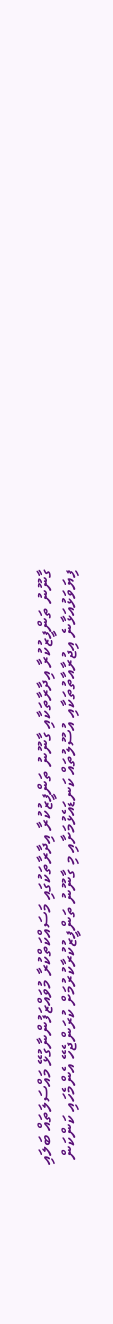ގާނޫނު ތަންފީޒުކުރާ އިދާރާތަކާއި ގާނޫނު ތަންފީޒުކުރާ އިދާރާތަކުގައި މަސައްކަތްކުރާ މުވައްޒަފުންނާގުޅޭ މައްސަލަތައް ބަލައި ފިޔަވަޅުއަޅާނެ އިޖުރާއާތުތަކާއި އުސޫލުތައް ކަނޑައެޅުމަށާއި މި ގާނޫނު ތަންފީޒުކުރާކުރުމަށް ކުރަންޖެހޭ އެންމެހައި ކަންކަން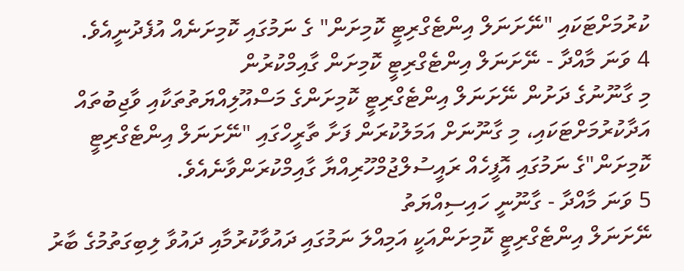ކުރުމަށްޓަކައި "ނޭށަނަލް އިންޓެގްރިޓީ ކޮމިށަން" ގެ ނަމުގައި ކޮމިށަނެއް އުފެދުނީއެވެ.
4 ވަނަ މާއްދާ - ނޭށަނަލް އިންޓެގްރިޓީ ކޮމިށަން ގާއިމްކުރުން
މި ގާނޫނުގެ ދަށުން ނޭށަނަލް އިންޓެގްރިޓީ ކޮމިށަންގެ މަސްއޫލިއްޔަތުތަކާއި ވާޖިބުތައް އަދާކުރުމަށްޓަކައި، މި ގާނޫނަށް އަމަލުކުރަން ފަށާ ތާރީހްގައި "ނޭށަނަލް އިންޓެގްރިޓީ ކޮމިށަން"ގެ ނަމުގައި އޮފީހެއް ރައީސުލްޖުމްހޫރިއްޔާ ގާއިމްކުރަންވާނެއެވެ.
5 ވަނަ މާއްދާ - ގާނޫނީ ހައިސިއްޔަތު
ނޭށަނަލް އިންޓެގްރިޓީ ކޮމިށަންއަކީ އަމިއްލަ ނަމުގައި ދައުވާކުރުމާއި ދައުވާ ލިބިގަތުމުގެ ބާރު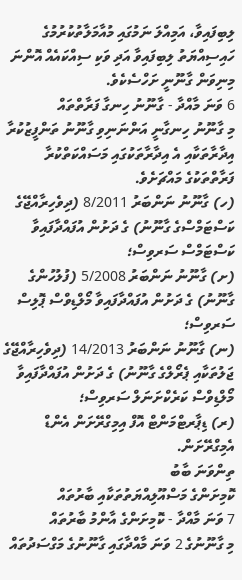ލިބިފައިވާ، އަމިއްލަ ނަމުގައި މުއާމަލާތުކުރުމުގެ ހައިސިއްޔަތު ލިބިފައިވާ އަދި ވަކި ސިއްކައެއް އޮންނަ މިނިވަން ގާނޫނީ ށަހްސެކެވެ.
6 ވަނަ މާއްދާ - ގާނޫނު ހިނގާ ފަރާތްތައް
މި ގާނޫނު ހިނގާނީ އަންނަނިވި ގާނޫނު ތަންފީޒުކުރާ އިދާރާތަކާއި އެ އިދާރާތަކުގައި މަސައްކަތްކުރާ ފަރާތްތަކުގެ މައްޗަށެވެ.
(ހ) ގާނޫނު ނަންބަރު 8/2011 (ދިވެހިރާއްޖޭގެ ކަސްޓަމްސްގެ ގާނޫނު) ގެ ދަށުން އުފައްދާފައިވާ ކަސްޓަމްސް ސަރވިސް؛
(ށ) ގާނޫނު ނަންބަރު 5/2008 (ފުލުހުންގެ ގާނޫނު) ގެ ދަށުން އުފައްދާފައިވާ މޯލްޑިވްސް ޕޮލިސް ސަރވިސް؛
(ނ) ގާނޫނު ނަންބަރު 14/2013 (ދިވެހިރާއްޖޭގެ ޖަލުތަކާއި ޕެރޯލްގެ ގާނޫނު) ގެ ދަށުން އުފައްދާފައިވާ މޯލްޑިވްސް ކަރެކްށަނަލް ސަރވިސް؛
(ރ) ޑިޕާރޓްމަންޓް އޮފް އިމިގްރޭށަން އެންޑް އެމިގްރޭށަން.
ތިންވަނަ ބާބު
ކޮމިށަންގެ މަސްއޫލިއްޔަތުތަކާއި ބާރުތައް
7 ވަނަ މާއްދާ - ކޮމިށަންގެ އާންމު ބާރުތައް
މި ގާނޫނުގެ 2 ވަނަ މާއްދާގައި ގާނޫނުގެ މަގްސަދުތައް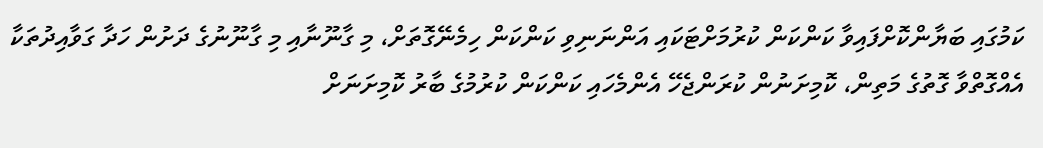ކަމުގައި ބަޔާންކޮށްފައިވާ ކަންކަން ކުރުމަށްޓަކައި އަންނަނިވި ކަންކަން ހިމެނޭގޮތަށް، މި ގާނޫނާއި މި ގާނޫނުގެ ދަށުން ހަދާ ގަވާއިދުތަކާ އެއްގޮތްވާ ގޮތުގެ މަތިން، ކޮމިށަނުން ކުރަންޖެހޭ އެންމެހައި ކަންކަން ކުރުމުގެ ބާރު ކޮމިށަނަށް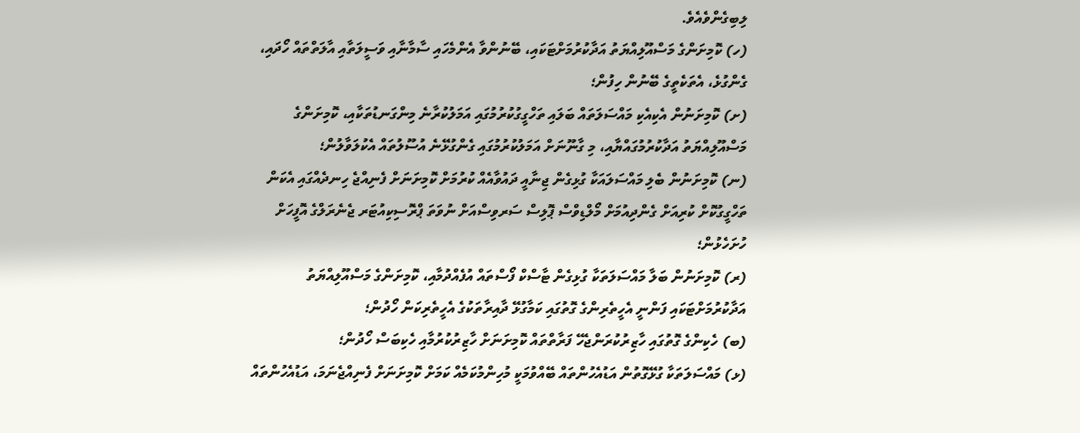ލިބިގެންވެއެވެ.
(ހ) ކޮމިށަންގެ މަސްއޫލިއްޔަތު އަދާކުރުމަށްޓަކައި، ބޭނުންވާ އެންމެހައި ސާމާނާއި ވަސީލަތާއި އާލަތްތައް ހޯދައި، ގެންގުޅެ، އެތަކެތީގެ ބޭނުން ހިފުން؛
(ށ) ކޮމިށަނުން އެކިއެކި މައްސަލަތައް ބަލައި ތަހްގީގުކުރުމުގައި އަމަލުކުރާނެ މިންގަނޑުތަކާއި، ކޮމިށަންގެ މަސްއޫލިއްޔަތު އަދާކުރުމުގައްޔާއި، މި ގާނޫނަށް އަމަލުކުރުމުގައި ގެންގުޅޭނެ އުސޫލުތައް އެކުލަވާލުން؛
(ނ) ކޮމިށަނުން ބެލި މައްސަލައަކާ ގުޅިގެން ޖިނާއީ ދައުވާއެއް ކުރުމަށް ކޮމިށަނަށް ފެނިއްޖެ ހިނދެއްގައި އެކަން ތަހްގީގުކޮށް ކުރިއަށް ގެންދިއުމަށް މޯލްޑިވްސް ޕޮލިސް ސަރވިސްއަށް ނުވަތަ ޕްރޮސިކިއުޓަރ ޖެނެރަލްގެ އޮފީހަށް ހުށަހެޅުން؛
(ރ) ކޮމިށަނުން ބަލާ މައްސަލަތަކާ ގުޅިގެން ޓާސްކް ފޯސްތައް އުފެއްދުމާއި، ކޮމިށަންގެ މަސްއޫލިއްޔަތު އަދާކުރުމަށްޓަކައި ފަންނީ އެހީތެރިންގެ ގޮތުގައި ކަމާގުޅޭ ދާއިރާތަކުގެ އެހީތެރިކަން ހޯދުން؛
(ބ) ހެކިންގެ ގޮތުގައި ހާޒިރުކުރަންޖެހޭ ފަރާތްތައް ކޮމިށަނަށް ހާޒިރުކުރުމާއި ހެކިބަސް ހޯދުން؛
(ޅ) މައްސަލަތަކާ ގުޅޭގޮތުން އަޑުއެހުންތައް ބޭއްވުމަކީ މުހިންމުކަމެއް ކަމަށް ކޮމިށަނަށް ފެނިއްޖެނަމަ، އަޑުއެހުންތައް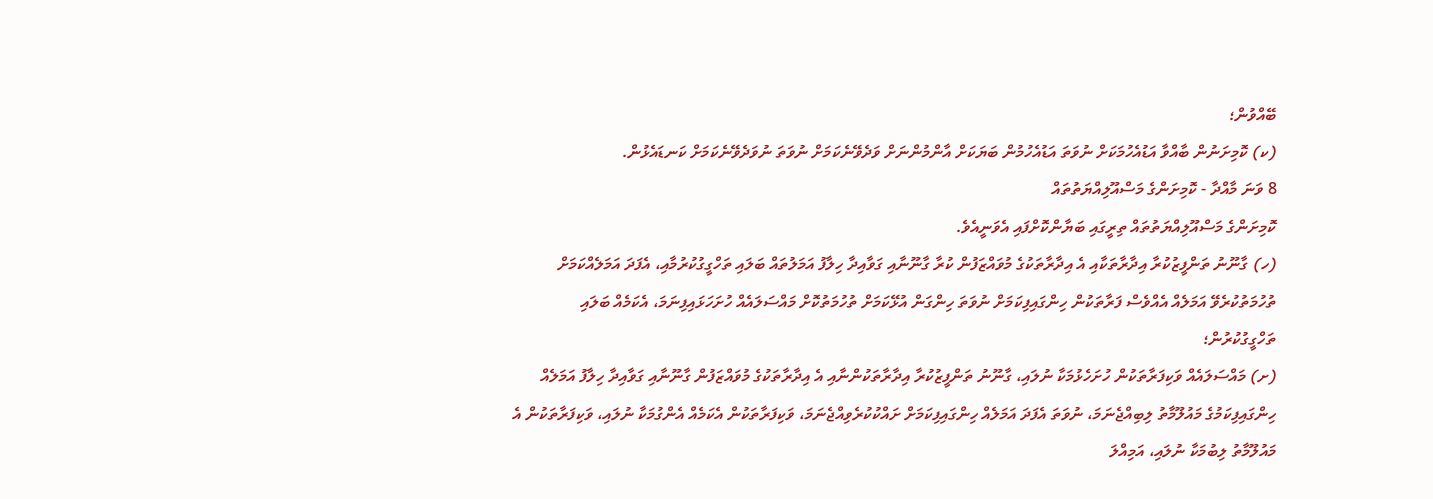ބޭއްވުން؛
(ކ) ކޮމިށަނުން ބާއްވާ އަޑުއެހުމަކަށް ނުވަތަ އަޑުއެހުމުން ބަޔަކަށް އާންމުންނަށް ވަދެވޭނެކަމަށް ނުވަތަ ނުވަދެވޭނެކަމަށް ކަނޑައެޅުން.
8 ވަނަ މާއްދާ - ކޮމިށަންގެ މަސްއޫލިއްޔަތުތައް
ކޮމިށަންގެ މަސްއޫލިއްޔަތުތައް ތިރީގައި ބަޔާންކޮށްފައި އެވަނީއެވެ.
(ހ) ގާނޫނު ތަންފީޒުކުރާ އިދާރާތަކާއި އެ އިދާރާތަކުގެ މުވައްޒަފުން ކުރާ ގާނޫނާއި ގަވާއިދާ ހިލާފު އަމަލުތައް ބަލައި ތަހްގީގުކުރުމާއި، އެފަދަ އަމަލެއްކަމަށް ތުހުމަތުކުރެވޭ އަމަލެއް އެއްވެސް ފަރާތަކުން ހިންގައިފިކަމަށް ނުވަތަ ހިންގަން އުޅޭކަމަށް ތުހުމަތުކޮށް މައްސަލައެއް ހުށަހަޅައިފިނަމަ، އެކަމެއް ބަލައި ތަހްގީގުކުރުން؛
(ށ) މައްސަލައެއް ވަކިފަރާތަކުން ހުށަހެޅުމަކާ ނުލައި، ގާނޫނު ތަންފީޒުކުރާ އިދާރާތަކުންނާއި އެ އިދާރާތަކުގެ މުވައްޒަފުން ގާނޫނާއި ގަވާއިދާ ހިލާފު އަމަލެއް ހިންގައިފިކަމުގެ މައުލޫމާތު ލިބިއްޖެނަމަ، ނުވަތަ އެފަދަ އަމަލެއް ހިންގައިފިކަމަށް ށައްކުކުރެވިއްޖެނަމަ، ވަކިފަރާތަކުން އެކަމެއް އެންގުމަކާ ނުލައި، ވަކިފަރާތަކުން އެ މައުލޫމާތު ލިބުމަކާ ނުލައި، އަމިއްލަ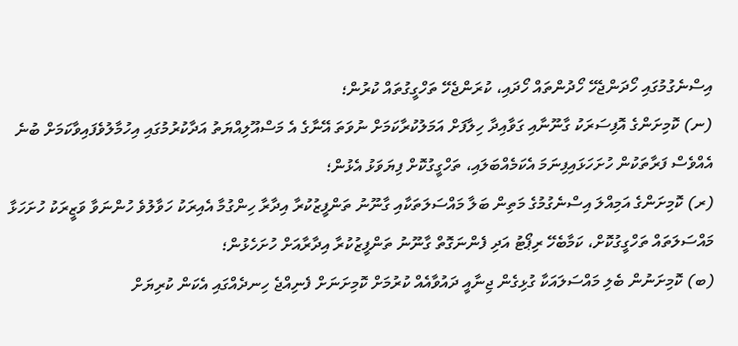އިސްނެގުމުގައި ހޯދަންޖެހޭ ހޯދުންތައް ހޯދައި، ކުރަންޖެހޭ ތަހްގީގުތައް ކުރުން؛
(ނ) ކޮމިށަންގެ އޮފިސަރަކު ގާނޫނާއި ގަވާއިދާ ހިލާފަށް އަމަލުކުރާކަމަށް ނުވަތަ އޭނާގެ އެ މަސްއޫލިއްޔަތު އަދާކުރުމުގައި އިހުމާލުވެފައިވާކަމަށް ބުނެ އެއްވެސް ފަރާތަކުން ހުށަހަޅައިފިނަމަ އެކަމެއްބަލައި، ތަހްގީގުކޮށް ފިޔަވަޅު އެޅުން؛
(ރ) ކޮމިށަންގެ އަމިއްލަ އިސްނެގުމުގެ މަތިން ބަލާ މައްސަލަތަކާއި ގާނޫނު ތަންފީޒުކުރާ އިދާރާ ހިންގުމާ އެއިރަކު ހަވާލުވެ ހުންނަވާ ވަޒީރަކު ހުށަހަޅާ މައްސަލަތައް ތަހްގީގުކޮށް، ކަމާބެހޭ ރިޕޯޓު އަދި ފެންނަގޮތް ގާނޫނު ތަންފީޒުކުރާ އިދާރާއަށް ހުށަހެޅުން؛
(ބ) ކޮމިށަނުން ބެލި މައްސަލައަކާ ގުޅިގެން ޖިނާއީ ދައުވާއެއް ކުރުމަށް ކޮމިށަނަށް ފެނިއްޖެ ހިނދެއްގައި އެކަން ކުރިޔަށް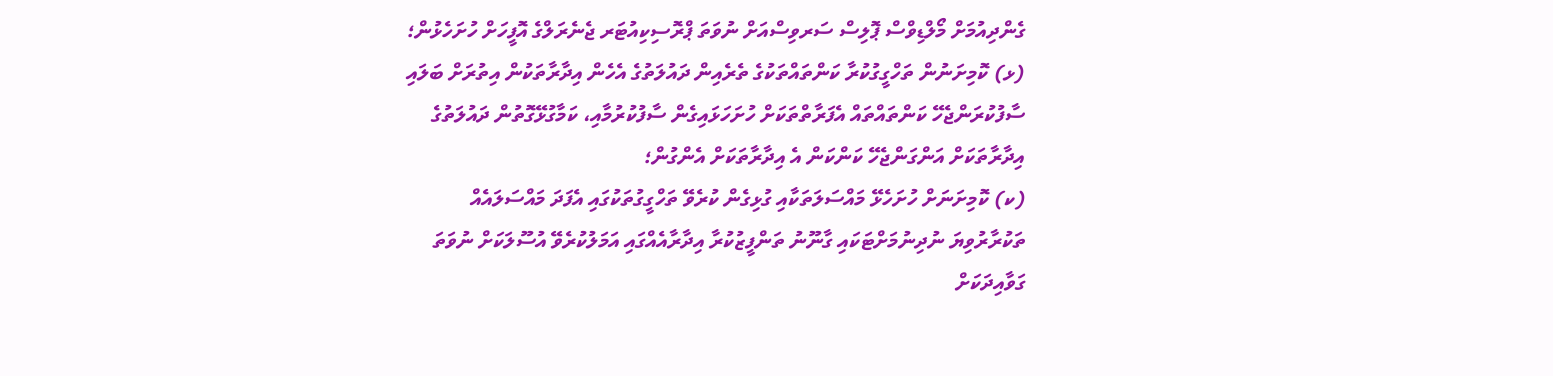ގެންދިއުމަށް މޯލްޑިވްސް ޕޮލިސް ސަރވިސްއަށް ނުވަތަ ޕްރޮސިކިއުޓަރ ޖެނެރަލްގެ އޮފީހަށް ހުށަހެޅުން؛
(ޅ) ކޮމިށަނުން ތަހްގީގުކުރާ ކަންތައްތަކުގެ ތެރެއިން ދައުލަތުގެ އެހެން އިދާރާތަކުން އިތުރަށް ބަލައި ސާފުކުރަންޖެހޭ ކަންތައްތައް އެފަރާތްތަކަށް ހުށަހަޅައިގެން ސާފުކުރުމާއި، ކަމާގުޅޭގޮތުން ދައުލަތުގެ އިދާރާތަކަށް އަންގަންޖެހޭ ކަންކަން އެ އިދާރާތަކަށް އެންގުން؛
(ކ) ކޮމިށަނަށް ހުށަހެޅޭ މައްސަލަތަކާއި ގުޅިގެން ކުރެވޭ ތަހްގީގުތަކުގައި އެފަދަ މައްސަލައެއް ތަކުރާރުވިޔަ ނުދިނުމަށްޓަކައި ގާނޫނު ތަންފީޒުކުރާ އިދާރާއެއްގައި އަމަލުކުރެވޭ އުސޫލަކަށް ނުވަތަ ގަވާއިދަކަށް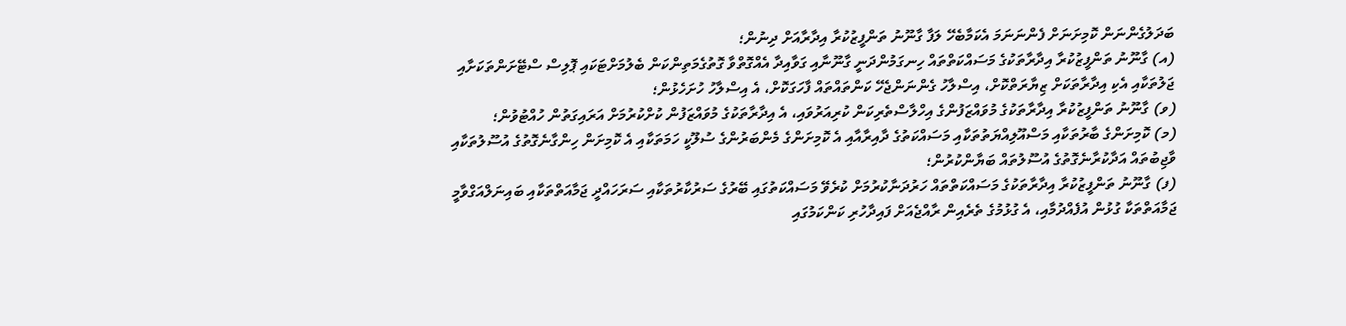ބަދަލުގެންނަން ކޮމިށަނަށް ފެންނަނަމަ އެކަމާބެހޭ ލަފާ ގާނޫނު ތަންފީޒުކުރާ އިދާރާއަށް ދިނުން؛
(އ) ގާނޫނު ތަންފީޒުކުރާ އިދާރާތަކުގެ މަސައްކަތްތައް ހިނގަމުންދަނީ ގާނޫނާއި ގަވާއިދާ އެއްގޮތްވާ ގޮތުގެމަތިންކަން ބެލުމަށްޓަކައި ޕޮލިސް ސްޓޭށަންތަކަށާއި ޖަލުތަކާއި އެކި އިދާރާތަކަށް ޒިޔާރަތްކޮށް، އިސްލާހު ގެންނަންޖެހޭ ކަންތައްތައް ފާހަގަކޮށް، އެ އިސްލާހު ހުށަހެޅުން؛
(ވ) ގާނޫނު ތަންފީޒުކުރާ އިދާރާތަކުގެ މުވައްޒަފުންގެ އިހްލާސްތެރިކަން ކުރިއަރުވައި، އެ އިދާރާތަކުގެ މުވައްޒަފުން ކުށްކުރުމަށް އަރައިގަތުން ހުއްޓުވުން؛
(މ) ކޮމިށަންގެ ބާރުތަކާއި މަސްއޫލިއްޔަތުތަކާއި މަސައްކަތުގެ ދާއިރާއާއި އެ ކޮމިށަންގެ މެންބަރުންގެ ސުލޫކީ ހަމަތަކާއި އެ ކޮމިށަން ހިންގާނެގޮތުގެ އުސޫލުތަކާއި ވާޖިބުތައް އަދާކުރާނެގޮތުގެ އުސޫލުތައް ބަޔާންކުރުން؛
(ފ) ގާނޫނު ތަންފީޒުކުރާ އިދާރާތަކުގެ މަސައްކަތްތައް ހަރުދަނާކުރުމަށް ކުރެވޭ މަސައްކަތުގައި ބޭރުގެ ސަރުކާރުތަކާއި ސަރަހައްދީ ޖަމާއަތްތަކާއި ބައިނަލްއަގްވާމީ ޖަމާއަތްތަކާ ގުޅުން އުފެއްދުމާއި، އެ ގުޅުމުގެ ތެރެއިން ރާއްޖެއަށް ފައިދާހުރި ކަންކަމުގައި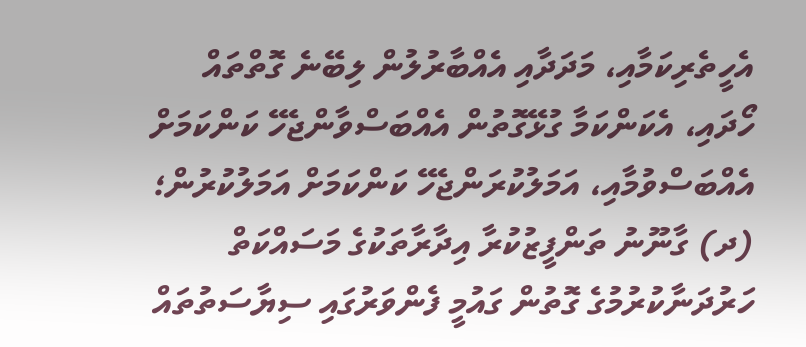އެހީތެރިކަމާއި، މަދަދާއި އެއްބާރުލުން ލިބޭނެ ގޮތްތައް ހޯދައި، އެކަންކަމާ ގުޅޭގޮތުން އެއްބަސްވާންޖެހޭ ކަންކަމަށް އެއްބަސްވުމާއި، އަމަލުކުރަންޖެހޭ ކަންކަމަށް އަމަލުކުރުން؛
(ދ) ގާނޫނު ތަންފީޒުކުރާ އިދާރާތަކުގެ މަސައްކަތް ހަރުދަނާކުރުމުގެ ގޮތުން ގައުމީ ފެންވަރުގައި ސިޔާސަތުތައް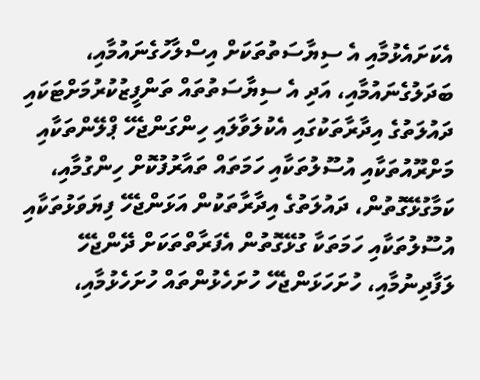އެކަށައެޅުމާއި އެ ސިޔާސަތުތަކަށް އިސްލާހުގެނައުމާއި، ބަދަލުގެނައުމާއި، އަދި އެ ސިޔާސަތުތައް ތަންފީޒުކުރުމަށްޓަކައި ދައުލަތުގެ އިދާރާތަކުގައި އެކުލަވާލައި ހިންގަންޖެހޭ ޕްލޭންތަކާއި މަށްރޫއުތަކާއި އުސޫލުތަކާއި ހަމަތައް ތައާރުފުކޮށް ހިންގުމާއި، ކަމާގުޅޭގޮތުން، ދައުލަތުގެ އިދާރާތަކުން އަޅަންޖެހޭ ފިޔަވަޅުތަކާއި އުސޫލުތަކާއި ހަމަތަކާ ގުޅޭގޮތުން އެފަރާތްތަކަށް ދޭންޖެހޭ ލަފާދިނުމާއި، ހުށަހަޅަންޖެހޭ ހުށަހެޅުންތައް ހުށަހެޅުމާއި،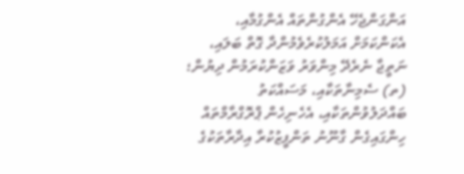އަންގަންޖެހޭ އެންގުންތައް އެންގުމާއި، އެކަންކަމަށް އަމަލުކުރެވެމުންދާ ގޮތް ބަލައި، ނަތީޖާ ނެރެދޭ މިންވަރު ވަޒަންކުރަމުން ދިޔުން؛
(ތ) ސެމިނާތަކާއި، މަސައްކަތު ބައްދަލުވުންތަކާއި، އެހެނިހެން ޕްރޮގްރާމްތައް ހިންގައިގެން ގާނޫނު ތަންފީޒުކުރާ އިދާރާތަކުގެ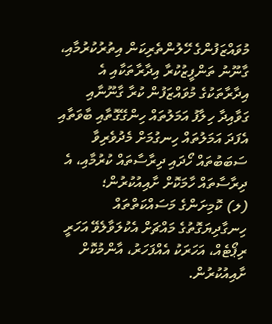މުވައްޒަފުންގެ ހޭލުންތެރިކަން އިތުރުކުރުމާއި، ގާނޫނު ތަންފީޒުކުރާ އިދާރާތަކާއި އެ އިދާރާތަކުގެ މުވައްޒަފުން ކުރާ ގާނޫނާއި ގަވާއިދާ ހިލާފު އަމަލުތައް ހިންގޭގޮތާއި ބާވަތާއި އެފަދަ އަމަލުތައް ހިނގުމަށް މެދުވެރިވާ ސަބަބުތައް ހޯދައި ދިރާސާތައް ކުރުމާއި، އެ ދިރާސާތައް ހާމަކޮށް ށާއިއުކުރުން؛
(ލ) ކޮމިށަންގެ މަސައްކަތްތައް ހިނގާދިޔަގޮތުގެ މައްޗަށް އެކުލަވާލެވޭ އަހަރީ ރިޕޯޓެއް، އަހަރަކު އެއްފަހަރު، އާންމުކޮށް ށާއިއުކުރުން.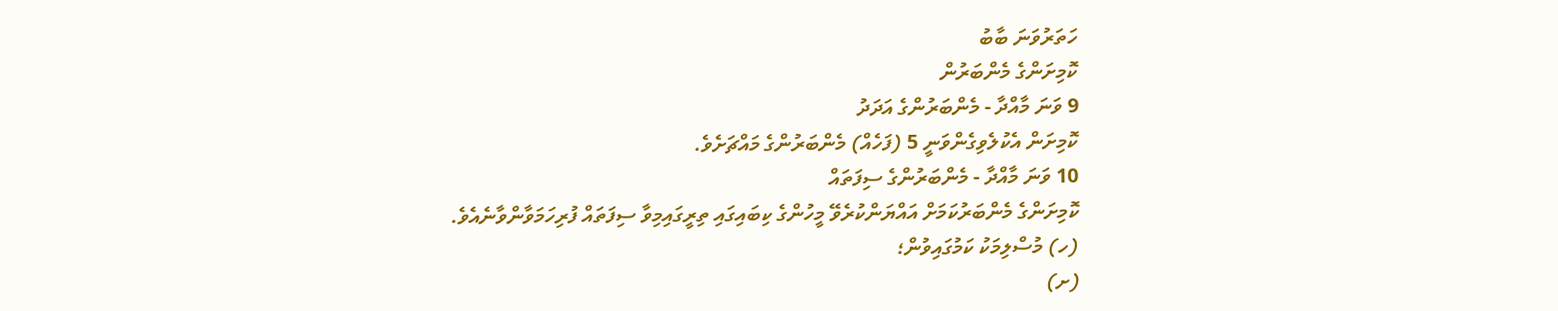ހަތަރުވަނަ ބާބު
ކޮމިށަންގެ މެންބަރުން
9 ވަނަ މާއްދާ - މެންބަރުންގެ އަދަދު
ކޮމިށަން އެކުލެވިގެންވަނީ 5 (ފަހެއް) މެންބަރުންގެ މައްޗަށެވެ.
10 ވަނަ މާއްދާ - މެންބަރުންގެ ސިފަތައް
ކޮމިށަންގެ މެންބަރުކަމަށް އައްޔަންކުރެވޭ މީހުންގެ ކިބައިގައި ތިރީގައިމިވާ ސިފަތައް ފުރިހަމަވާންވާނެއެވެ.
(ހ) މުސްލިމަކު ކަމުގައިވުން؛
(ށ)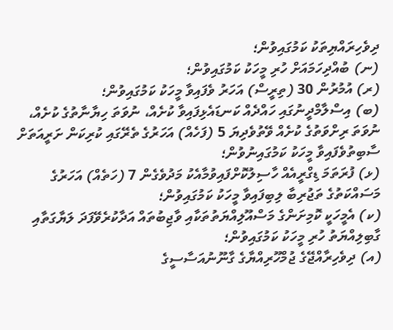ދިވެހިރައްޔިތަކު ކަމުގައިވުން؛
(ނ) ބުއްދިހަމައަށް ހުރި މީހަކު ކަމުގައިވުން؛
(ރ) އުމުރުން 30 (ތިރީސް) އަހަރު ވެފައިވާ މީހަކު ކަމުގައިވުން؛
(ބ) އިސްލާމްދީނުގައި ހައްދެއް ކަނޑައެޅިފައިވާ ކުށެއް، ނުވަތަ ހިޔާނާތުގެ ކުށެއް، ނުވަތަ ރިށްވަތުގެ ކުށެއް ވޭތުވެދިޔަ 5 (ފަހެއް) އަހަރުގެ ތެރޭގައި ކުރިކަން ށަރީއަތަށް ސާބިތުވެފައިވާ މީހަކު ކަމުގައިނުވުން؛
(ޅ) ފުރަތަމަ ޑިގްރީއެއް ހާސިލުކޮށްފައިވުމާއެކު މަދުވެގެން 7 (ހަތެއް) އަހަރުގެ މަސައްކަތުގެ ތަޖުރިބާ ލިބިފައިވާ މީހަކު ކަމުގައިވުން؛
(ކ) އެމީހަކީ ކޮމިށަންގެ މަސްއޫލިއްޔަތުތަކާއި ވާޖިބުތައް އަދާކުރެވޭފަދަ ލަޔާގަތާއި ގާބިލިއްޔަތު ހުރި މީހަކު ކަމުގައިވުން؛
(އ) ދިވެހިރާއްޖޭގެ ޖުމްހޫރިއްޔާގެ ގާނޫނުއަސާސީގެ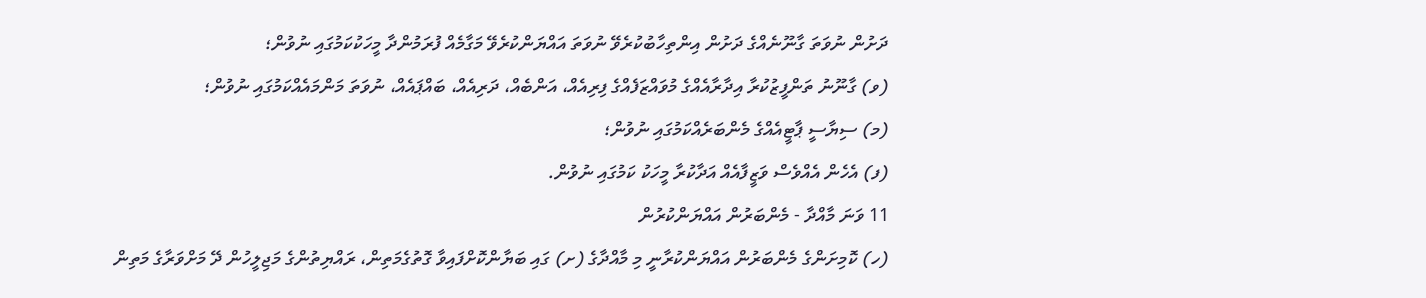ދަށުން ނުވަތަ ގާނޫނެއްގެ ދަށުން އިންތިހާބުކުރެވޭ ނުވަތަ އައްޔަންކުރެވޭ މަގާމެއް ފުރަމުންދާ މީހަކުކަމުގައި ނުވުން؛
(ވ) ގާނޫނު ތަންފީޒުކުރާ އިދާރާއެއްގެ މުވައްޒަފެއްގެ ފިރިއެއް، އަންބެއް، ދަރިއެއް، ބައްޕައެއް، ނުވަތަ މަންމައެއްކަމުގައި ނުވުން؛
(މ) ސިޔާސީ ޕާޓީއެއްގެ މެންބަރެއްކަމުގައި ނުވުން؛
(ފ) އެހެން އެއްވެސް ވަޒީފާއެއް އަދާކުރާ މީހަކު ކަމުގައި ނުވުން.
11 ވަނަ މާއްދާ - މެންބަރުން އައްޔަންކުރުން
(ހ) ކޮމިށަންގެ މެންބަރުން އައްޔަންކުރާނީ މި މާއްދާގެ (ށ) ގައި ބަޔާންކޮށްފައިވާ ގޮތުގެމަތިން، ރައްޔިތުންގެ މަޖިލީހުން ދޭ މަށްވަރާގެ މަތިން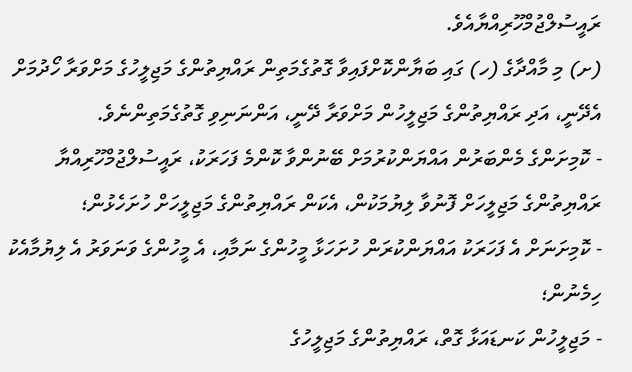ރައީސުލްޖުމްހޫރިއްޔާއެވެ.
(ށ) މި މާއްދާގެ (ހ) ގައި ބަޔާންކޮށްފައިވާ ގޮތުގެމަތިން ރައްޔިތުންގެ މަޖިލީހުގެ މަށްވަރާ ހޯދުމަށް އެދޭނީ، އަދި ރައްޔިތުންގެ މަޖިލީހުން މަށްވަރާ ދޭނީ، އަންނަނިވި ގޮތުގެމަތިންނެވެ.
- ކޮމިށަންގެ މެންބަރުން އައްޔަންކުރުމަށް ބޭނުންވާ ކޮންމެ ފަހަރަކު، ރައީސުލްޖުމްހޫރިއްޔާ ރައްޔިތުންގެ މަޖިލީހަށް ފޮނުވާ ލިޔުމަކުން، އެކަން ރައްޔިތުންގެ މަޖިލީހަށް ހުށަހެޅުން؛
- ކޮމިށަނަށް އެ ފަހަރަކު އައްޔަންކުރަން ހުށަހަޅާ މީހުންގެ ނަމާއި، އެ މީހުންގެ ވަނަވަރު އެ ލިޔުމާއެކު ހިމެނުން؛
- މަޖިލީހުން ކަނޑައަޅާ ގޮތް، ރައްޔިތުންގެ މަޖިލީހުގެ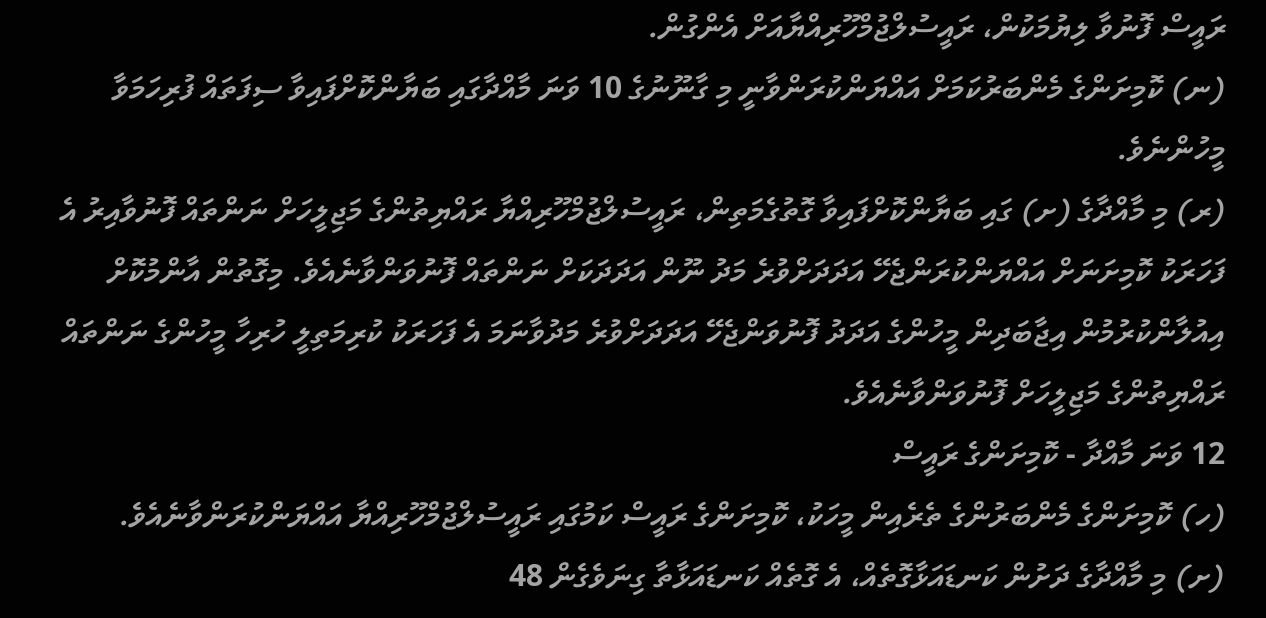ރައީސް ފޮނުވާ ލިޔުމަކުން، ރައީސުލްޖުމްހޫރިއްޔާއަށް އެންގުން.
(ނ) ކޮމިށަންގެ މެންބަރުކަމަށް އައްޔަންކުރަންވާނީ މި ގާނޫނުގެ 10 ވަނަ މާއްދާގައި ބަޔާންކޮށްފައިވާ ސިފަތައް ފުރިހަމަވާ މީހުންނެވެ.
(ރ) މި މާއްދާގެ (ށ) ގައި ބަޔާންކޮށްފައިވާ ގޮތުގެމަތިން، ރައީސުލްޖުމްހޫރިއްޔާ ރައްޔިތުންގެ މަޖިލީހަށް ނަންތައް ފޮނުވާއިރު އެ ފަހަރަކު ކޮމިށަނަށް އައްޔަންކުރަންޖެހޭ އަދަދަށްވުރެ މަދު ނޫން އަދަދަކަށް ނަންތައް ފޮނުވަންވާނެއެވެ. މިގޮތުން އާންމުކޮށް އިއުލާންކުރުމުން އިޖާބަދިން މީހުންގެ އަދަދު ފޮނުވަންޖެހޭ އަދަދަށްވުރެ މަދުވާނަމަ އެ ފަހަރަކު ކުރިމަތިލީ ހުރިހާ މީހުންގެ ނަންތައް ރައްޔިތުންގެ މަޖިލީހަށް ފޮނުވަންވާނެއެވެ.
12 ވަނަ މާއްދާ - ކޮމިށަންގެ ރައީސް
(ހ) ކޮމިށަންގެ މެންބަރުންގެ ތެރެއިން މީހަކު، ކޮމިށަންގެ ރައީސް ކަމުގައި ރައީސުލްޖުމްހޫރިއްޔާ އައްޔަންކުރަންވާނެއެވެ.
(ށ) މި މާއްދާގެ ދަށުން ކަނޑައަޅާގޮތެއް، އެ ގޮތެއް ކަނޑައަޅާތާ ގިނަވެގެން 48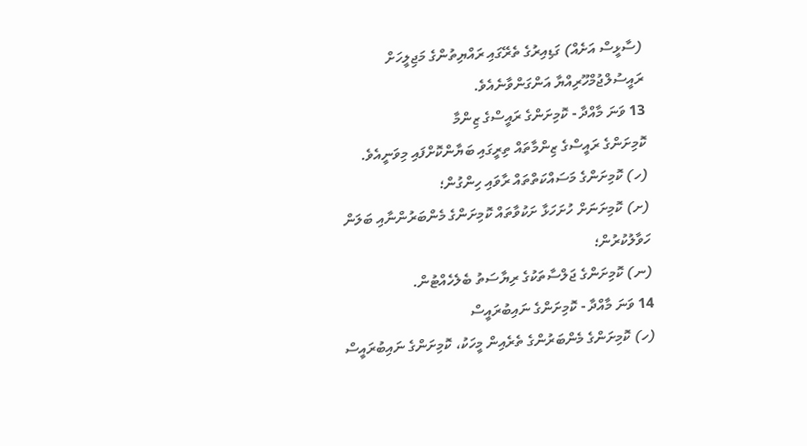(ސާޅީސް އަށެއް) ގަޑިއިރުގެ ތެރޭގައި ރައްޔިތުންގެ މަޖިލީހަށް ރައީސުލްޖުމްހޫރިއްޔާ އަންގަންވާނެއެވެ.
13 ވަނަ މާއްދާ - ކޮމިށަންގެ ރައީސްގެ ޒިންމާ
ކޮމިށަންގެ ރައީސްގެ ޒިންމާތައް ތިރީގައި ބަޔާންކޮށްފައި މިވަނީއެވެ.
(ހ) ކޮމިށަންގެ މަސައްކަތްތައް ރާވައި ހިންގުން؛
(ށ) ކޮމިށަނަށް ހުށަހަޅާ ށަކުވާތައް ކޮމިށަންގެ މެންބަރުންނާއި ބަލަން ހަވާލުކުރުން؛
(ނ) ކޮމިށަންގެ ޖަލްސާތަކުގެ ރިޔާސަތު ބެލެހެއްޓުން.
14 ވަނަ މާއްދާ - ކޮމިށަންގެ ނައިބުރައީސް
(ހ) ކޮމިށަންގެ މެންބަރުންގެ ތެރެއިން މީހަކު، ކޮމިށަންގެ ނައިބުރައީސް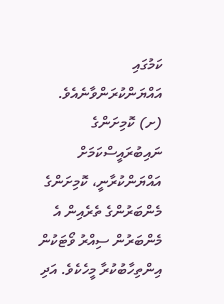ކަމުގައި އައްޔަންކުރަންވާނެއެވެ.
(ށ) ކޮމިށަންގެ ނައިބުރައީސްކަމަށް އައްޔަންކުރާނީ، ކޮމިށަންގެ މެންބަރުންގެ ތެރެއިން އެ މެންބަރުން ސިއްރު ވޯޓަކުން އިންތިހާބުކުރާ މީހެކެވެ. އަދި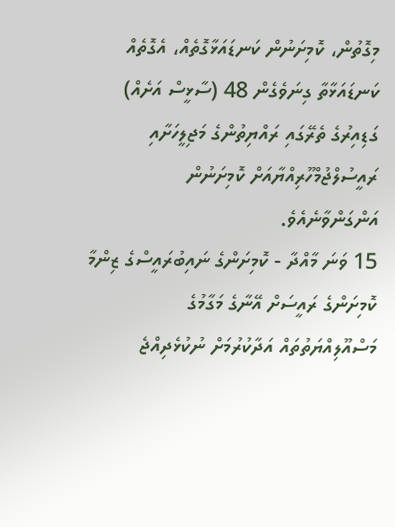މިގޮތުން، ކޮމިށަނުން ކަނޑައަޅާގޮތެއް، އެގޮތެއް ކަނޑައަޅާތާ ގިނަވެގެން 48 (ސާޅީސް އަށެއް) ގަޑިއިރުގެ ތެރޭގައި ރައްޔިތުންގެ މަޖިލީހަށާއި ރައީސުލްޖުމްހޫރިއްޔާއަށް ކޮމިށަނުން އަންގަންވާނެއެވެ.
15 ވަނަ މާއްދާ - ކޮމިށަންގެ ނައިބުރައީސްގެ ޒިންމާ
ކޮމިށަންގެ ރައީސަށް އޭނާގެ މަގާމުގެ މަސްއޫލިއްޔަތުތައް އަދާކުރުމަށް ނުކުޅެދިއްޖެ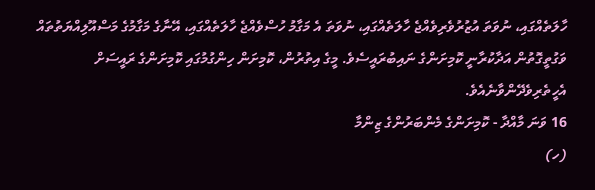ހާލަތެއްގައި، ނުވަތަ އުޒުރުވެރިވެއްޖެ ހާލަތެއްގައި، ނުވަތަ އެ މަގާމު ހުސްވެއްޖެ ހާލަތެއްގައި، އޭނާގެ މަގާމުގެ މަސްއޫލިއްޔަތުތައް ވަގުތީގޮތުން އަދާކުރާނީ ކޮމިށަންގެ ނައިބުރައީސެވެ. މީގެ އިތުރުން، ކޮމިށަން ހިންގުމުގައި ކޮމިށަންގެ ރައީސަށް އެހީތެރިވެދޭންވާނެއެވެ.
16 ވަނަ މާއްދާ - ކޮމިށަންގެ މެންބަރުންގެ ޒިންމާ
(ހ)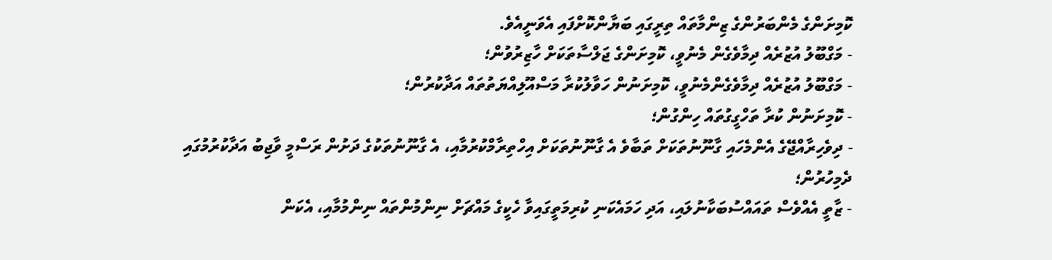ކޮމިށަންގެ މެންބަރުންގެ ޒިންމާތައް ތިރީގައި ބަޔާންކޮށްފައި އެވަނީއެވެ.
- މަގްބޫލު އުޒުރެއް ދިމާވެގެން މެނުވީ، ކޮމިށަންގެ ޖަލްސާތަކަށް ހާޒިރުވުން؛
- މަގްބޫލު އުޒުރެއް ދިމާވެގެންމެނުވީ، ކޮމިށަނުން ހަވާލުކުރާ މަސްއޫލިއްޔަތުތައް އަދާކުރުން؛
- ކޮމިށަނުން ކުރާ ތަހްގީގުތައް ހިންގުން؛
- ދިވެހިރާއްޖޭގެ އެންމެހައި ގާނޫނުތަކަށް ތަބާވެ އެ ގާނޫނުތަކަށް އިހްތިރާމްކުރުމާއި، އެ ގާނޫނުތަކުގެ ދަށުން ރަސްމީ ވާޖިބު އަދާކުރުމުގައި ދެމިހުރުން؛
- ޒާތީ އެއްވެސް ތައައްސުބަކާނުލައި، އަދި ހަމައެކަނި ކުރިމަތީގައިވާ ހެކީގެ މައްޗަށް ނިންމުންތައް ނިންމުމާއި، އެކަން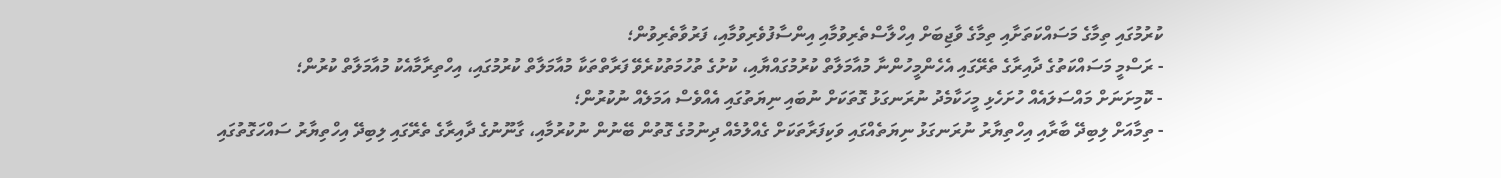ކުރުމުގައި ތިމާގެ މަސައްކަތަށާއި ތިމާގެ ވާޖިބަށް އިހްލާސްތެރިވުމާއި އިންސާފުވެރިވުމާއި، ފަރުވާތެރިވުން؛
- ރަސްމީ މަސައްކަތުގެ ދާއިރާގެ ތެރޭގައި އެހެންމީހުންނާ މުއާމަލާތް ކުރުމުގައްޔާއި، ކުށުގެ ތުހުމަތުކުރެވޭ ފަރާތްތަކާ މުއާމަލާތް ކުރުމުގައި، އިހްތިރާމާއެކު މުއާމަލާތް ކުރުން؛
- ކޮމިށަނަށް މައްސަލައެއް ހުށަހެޅި މީހަކާމެދު ނުރަނގަޅު ގޮތަކަށް ނުބައި ނިޔަތުގައި އެއްވެސް އަމަލެއް ނުކުރުން؛
- ތިމާއަށް ލިބިދޭ ބާރާއި އިހްތިޔާރު ނުރަނގަޅު ނިޔަތެއްގައި ވަކިފަރާތަކަށް ގެއްލުމެއް ދިނުމުގެ ގޮތުން ބޭނުން ނުކުރުމާއި، ގާނޫނުގެ ދާއިރާގެ ތެރޭގައި ލިބިދޭ އިހްތިޔާރު ސައްހަގޮތުގައި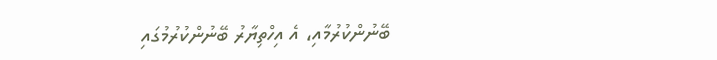ބޭނުންކުރުމާއި، އެ އިހްތިޔާރު ބޭނުންކުރުމުގައި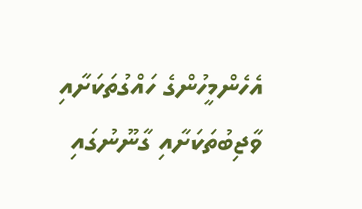އެހެންމީހުންގެ ހައްގުތަކަށާއި ވާޖިބުތަކަށާއި ގާނޫނުގައި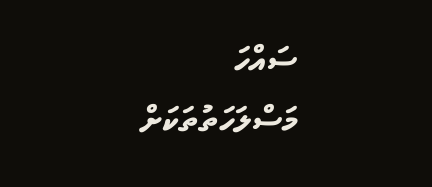ސައްހަ މަސްލަހަތުތަކަށް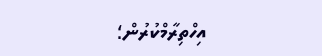އިހްތިރާމްކުރުން؛